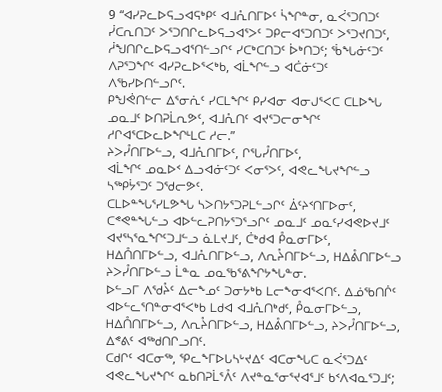9 “ᐊᓯᕈᓚᐅᕋᓗᐊᕋᒃᑭᑦ ᐊᒧᕅᑎᒥᐅᑦ ᓵᖏᓐᓂ, ᓇᐹᕐᑐᑎᑐᑦ ᓰᑕᕆᑎᑐᑦ ᐳᕐᑐᑎᒋᓚᐅᕋᓗᐊᕐᐳᑦ ᑐᑭᓕᐊᕐᑐᑎᑐᑦ ᐳᕐᑐᔪᑎᑐᑦ, ᓲᖑᑎᒋᓚᐅᕋᓗᐊᕐᑎᓪᓗᒋᑦ ᓯᑕᒃᑕᑎᑐᑦ ᐆᒃᑎᑐᑦ; ᖄᖓᓃᑦᑐᑦ ᐱᕈᕐᑐᖏᑦ ᐊᓯᕈᓚᐅᕐᐸᒃᑲ, ᐊᒫᖏᓪᓗ ᐊᑖᓃᑦᑐᑦ ᐱᖃᓯᐅᑎᓪᓗᒋᑦ.
ᑭᖑᕚᑎᓪᓕ ᐃᕐᓂᕇᑦ ᓯᑕᒪᖏᑦ ᑭᓯᐊᓂ ᐊᓂᒍᕐᐸᑕ ᑕᒪᐅᖓ ᓄᓇᒧᑦ ᐅᑎᕈᒫᕆᕗᑦ, ᐊᒧᕅᑎᑦ ᐊᔪᕐᑐᓕᓂᖏᑦ ᓱᒋᐊᕐᑕᐅᓚᐅᖏᒻᒪᑕ ᓱᓕ.”
ᔨᐳᓮᑎᒥᐅᓪᓗ, ᐊᒧᕅᑎᒥᐅᑦ, ᒋᕐᒐᓮᑎᒥᐅᑦ,
ᐊᒫᖏᑦ ᓄᓇᐅᑉ ᐃᓗᐊᓃᑦᑐᑦ ᐸᓂᕐᐳᑦ, ᐊᕙᓚᖓᔪᖏᓪᓗ ᓴᖅᑭᔮᕐᑐᑦ ᑐᖁᓕᕗᑦ.
ᑕᒪᐅᓐᖓᕐᓯᒪᕗᖓ ᓴᐳᑎᔭᕐᑐᕈᒪᓪᓗᒋᑦ ᐄᑦᔨᑉᑎᒥᐅᓂᑦ, ᑕᕝᕙᓐᖓᓪᓗ ᐊᐅᓪᓚᕈᑎᔭᕐᑐᕐᓗᒋᑦ ᓄᓇᒧᑦ ᓄᓇᑦᓯᐊᕙᐅᔪᒧᑦ ᐊᔪᕐᓴᕐᓇᖏᑦᑐᒧᓪᓗ ᓈᒪᔪᒧᑦ, ᑖᒃᑯᐊ ᑬᓇᓂᒥᐅᑦ, ᕼᐃᑍᑎᒥᐅᓪᓗ, ᐊᒧᕅᑎᒥᐅᓪᓗ, ᐱᕆᔧᑎᒥᐅᓪᓗ, ᕼᐃᕔᑎᒥᐅᓪᓗ ᔨᐳᓮᑎᒥᐅᓪᓗ ᒫᓐᓇ ᓄᓇᖃᕐᕕᖏᔭᖓᓐᓂ.
ᐅᓪᓗᒥ ᐱᖁᔧᑦ ᐃᓕᖕᓄᑦ ᑐᓂᔭᒃᑲ ᒪᓕᖕᓂᐊᕐᐸᑎᑦ. ᐃᓅᖃᑎᒌᑦ ᐊᐅᓪᓚᕐᑎᓐᓂᐊᕐᐸᒃᑲ ᒪᑯᐊ ᐊᒧᕅᑎᒃᑯᑦ, ᑬᓇᓂᒥᐅᓪᓗ, ᕼᐃᑍᑎᒥᐅᓪᓗ, ᐱᕆᔧᑎᒥᐅᓪᓗ, ᕼᐃᕔᑎᒥᐅᓪᓗ, ᔨᐳᓮᑎᒥᐅᓪᓗ, ᐃᕝᕕᑦ ᐊᖅᑯᑎᒋᓗᑎᑦ.
ᑕᑯᒋᑦ ᐊᑕᓂᖅ, ᕿᓚᖕᒥᐅᒐᓴᒡᔪᐃᑦ ᐊᑕᓂᖓᑕ ᓇᐹᕐᑐᐃᑦ ᐊᕙᓚᖓᔪᖏᑦ ᓇᑲᑎᕈᒫᕐᐰᑦ ᐱᔪᓐᓇᕐᓂᕐᔪᐊᕐᒧᑦ ᑲᑉᐱᐊᓇᕐᑐᒧᑦ;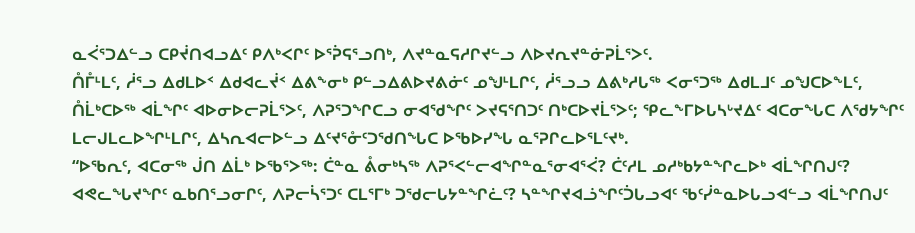ᓇᐹᕐᑐᐃᓪᓗ ᑕᑭᔫᑎᐊᓗᐃᑦ ᑭᐱᒃᐸᒋᑦ ᐅᕐᕉᕋᕐᓗᑎᒃ, ᐱᔪᓐᓇᕋᓱᒋᔪᓪᓗ ᐱᐅᔪᕆᔪᓐᓃᕈᒫᕐᐳᑦ.
ᑍᒤᒻᒪᑦ, ᓲᕐᓗ ᐃᑯᒪᐅᑉ ᐃᑯᐊᓚᔫᑉ ᐃᕕᖕᓂᒃ ᑭᓪᓗᐃᕕᐅᔪᕕᓃᑦ ᓄᖑᒻᒪᒋᑦ, ᓲᕐᓗᓗ ᐃᕕᒃᓱᒐᖅ ᐸᓂᕐᑐᖅ ᐃᑯᒪᒧᑦ ᓄᖑᑕᐅᖕᒪᑦ, ᑍᒫᒃᑕᐅᖅ ᐊᒫᖏᑦ ᐊᐅᓂᐅᓕᕈᒫᕐᐳᑦ, ᐱᕈᕐᑐᖏᑕᓗ ᓂᐊᖁᖏᑦ ᐳᔪᕋᕐᑎᑐᑦ ᑎᒃᑕᐅᔪᒫᕐᐳᑦ; ᕿᓚᖕᒥᐅᒐᓴᒡᔪᐃᑦ ᐊᑕᓂᖓᑕ ᐱᖁᔭᖏᑦ ᒪᓕᒍᒪᓚᐅᖏᒻᒪᒋᑦ, ᐃᓴᕆᐊᓕᐅᓪᓗ ᐃᑦᔪᕐᓁᑦᑐᖁᑎᖓᑕ ᐅᖃᐅᓯᖓ ᓇᕐᕈᒋᓚᐅᕐᒪᑦᔪᒃ.
“ᐅᖃᕆᑦ, ᐊᑕᓂᖅ ᒎᑎ ᐃᒫᒃ ᐅᖃᕐᐳᖅ: ᑖᓐᓇ ᕔᓂᒃᓴᖅ ᐱᕈᕐᐸᓪᓕᐊᖏᓐᓇᕐᓂᐊᕐᐹ? ᑖᑦᓱᒪ ᓄᓱᒃᑲᔭᓐᖏᓚᐅᒃ ᐊᒫᖏᑎᒍᑦ? ᐊᕙᓚᖓᔪᖏᑦ ᓇᑲᑎᕐᓗᓂᒋᑦ, ᐱᕈᓕᓵᕐᑐᑦ ᑕᒪᕐᒥᒃ ᑐᖁᓕᒐᔭᓐᖏᓛᑦ? ᓴᓐᖏᔪᐊᓘᖏᑦᑑᒐᓗᐊᑦ ᖃᑦᓰᓐᓇᐅᒐᓗᐊᓪᓗ ᐊᒫᖏᑎᒍᑦ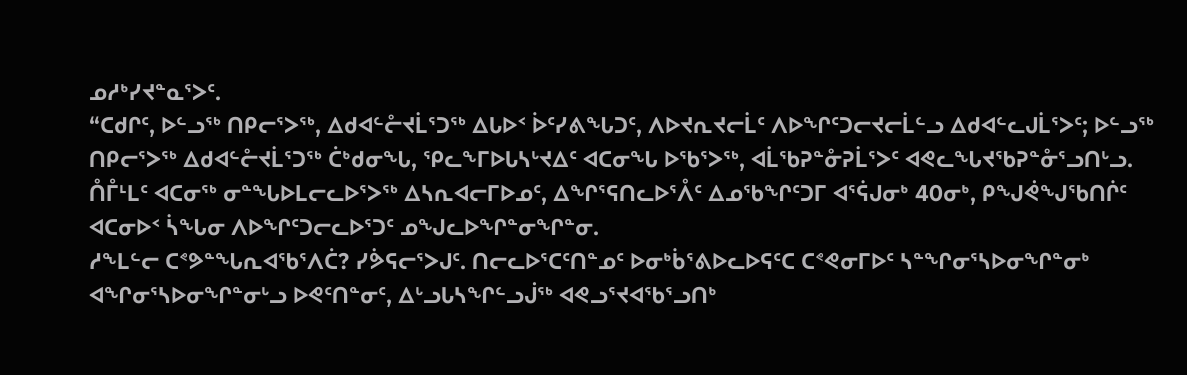ᓄᓱᒃᓯᔪᓐᓇᕐᐳᑦ.
“ᑕᑯᒋᑦ, ᐅᓪᓗᖅ ᑎᑭᓕᕐᐳᖅ, ᐃᑯᐊᓪᓔᔪᒫᕐᑐᖅ ᐃᒐᐅᑉ ᐆᑦᓯᕕᖓᑐᑦ, ᐱᐅᔪᕆᔪᓕᒫᑦ ᐱᐅᖏᑦᑐᓕᔪᓕᒫᓪᓗ ᐃᑯᐊᓪᓚᒍᒫᕐᐳᑦ; ᐅᓪᓗᖅ ᑎᑭᓕᕐᐳᖅ ᐃᑯᐊᓪᓔᔪᒫᕐᑐᖅ ᑖᒃᑯᓂᖓ, ᕿᓚᖕᒥᐅᒐᓴᒡᔪᐃᑦ ᐊᑕᓂᖓ ᐅᖃᕐᐳᖅ, ᐊᒫᖃᕈᓐᓁᕈᒫᕐᐳᑦ ᐊᕙᓚᖓᔪᖃᕈᓐᓁᕐᓗᑎᒡᓗ.
ᑍᒤᒻᒪᑦ ᐊᑕᓂᖅ ᓂᓐᖓᐅᒪᓕᓚᐅᕐᐳᖅ ᐃᓴᕆᐊᓕᒥᐅᓄᑦ, ᐃᖏᕐᕋᑎᓚᐅᕐᐰᑦ ᐃᓄᖃᖏᑦᑐᒥ ᐊᕐᕌᒍᓂᒃ 40ᓂᒃ, ᑭᖑᕚᖑᖃᑎᒌᑦ ᐊᑕᓂᐅᑉ ᓵᖓᓂ ᐱᐅᖏᑦᑐᓕᓚᐅᕐᑐᑦ ᓄᖑᓚᐅᖏᓐᓂᖏᓐᓂ.
ᓱᖕᒪᓪᓕ ᑕᕝᕗᓐᖓᕆᐊᖃᕐᐱᑖ? ᓯᕘᕋᓕᕐᐳᒍᑦ. ᑎᓕᓚᐅᕐᑕᑦᑎᓐᓄᑦ ᐅᓂᒃᑳᕐᕕᐅᓚᐅᕋᑦᑕ ᑕᕝᕙᓂᒥᐅᑦ ᓴᓐᖏᓂᕐᓴᐅᓂᖏᓐᓂᒃ ᐊᖏᓂᕐᓴᐅᓂᖏᓐᓂᒡᓗ ᐅᕙᑦᑎᓐᓂᑦ, ᐃᒡᓗᒐᓴᖏᓪᓗᒎᖅ ᐊᕙᓗᕐᔪᐊᖃᕐᓗᑎᒃ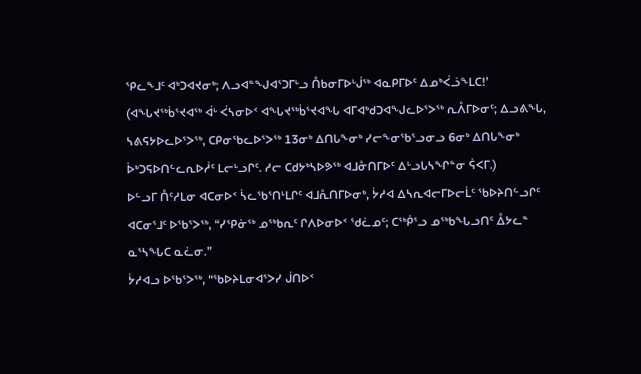ᕿᓚᖕᒧᑦ ᐊᒃᑐᐊᔪᓂᒃ; ᐱᓗᐊᓐᖑᐊᕐᑐᒥᒡᓗ ᑍᑲᓂᒥᐅᒡᒎᖅ ᐊᓇᑭᒥᐅᑦ ᐃᓄᒃᐹᓘᖕᒪᑕ!’
(ᐊᖓᔪᖅᑳᕐᔪᐊᖅ ᐋᒡ ᐹᓴᓂᐅᑉ ᐊᖓᔪᖅᑳᕐᔪᐊᖓ ᐊᒥᐊᒃᑯᑐᐊᖑᓚᐅᕐᐳᖅ ᕆᐰᒥᐅᓂᑦ; ᐃᓗᕕᖓ, ᓴᕕᕋᔭᐅᓚᐅᕐᐳᖅ, ᑕᑭᓂᖃᓚᐅᕐᐳᖅ 13ᓂᒃ ᐃᑎᒐᖕᓂᒃ ᓯᓕᖕᓂᖃᕐᓗᓂᓗ 6ᓂᒃ ᐃᑎᒐᖕᓂᒃ ᐆᒃᑐᕋᐅᑎᓪᓚᕆᐅᓲᑦ ᒪᓕᒡᓗᒋᑦ. ᓱᓕ ᑕᑯᔭᒃᓴᐅᕗᖅ ᐊᒧᓁᑎᒥᐅᑦ ᐃᒡᓗᒐᓴᖏᓐᓂ ᕌᐸᒥ.)
ᐅᓪᓗᒥ ᑍᑦᓱᒪᓂ ᐊᑕᓂᐅᑉ ᓵᓚᖃᕐᑎᒻᒪᒋᑦ ᐊᒧᕅᑎᒥᐅᓂᒃ, ᔮᓱᐊ ᐃᓴᕆᐊᓕᒥᐅᓕᒫᑦ ᖃᐅᔨᑎᓪᓗᒋᑦ ᐊᑕᓂᕐᒧᑦ ᐅᖃᕐᐳᖅ, “ᓯᕿᓃᖅ ᓄᖅᑲᕆᑦ ᒋᐱᐅᓂᐅᑉ ᖁᓛᓄᑦ; ᑕᖅᑮᕐᓗ ᓄᖅᑲᖓᓗᑎᑦ ᐂᔭᓚᓐ ᓇᕐᓴᖓᑕ ᓇᓛᓂ.”
ᔮᓱᐊᓗ ᐅᖃᕐᐳᖅ, “ᖃᐅᔨᒪᓂᐊᕐᐳᓯ ᒎᑎᐅᑉ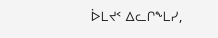ᐆᒪᔪᑉ ᐃᓚᒋᖕᒪᓯ,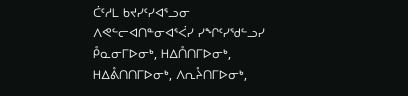ᑖᑦᓱᒪ ᑲᔪᓯᑦᓯᐊᕐᓗᓂ ᐱᕙᓪᓕᐊᑎᓐᓂᐊᕐᐹᓯ ᓯᖏᑦᓯᖁᓪᓗᓯ ᑬᓇᓂᒥᐅᓂᒃ, ᕼᐃᑍᑎᒥᐅᓂᒃ, ᕼᐃᕔᑎᑎᒥᐅᓂᒃ, ᐱᕆᔧᑎᒥᐅᓂᒃ,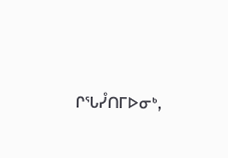ᒋᕐᒐᓮᑎᒥᐅᓂᒃ,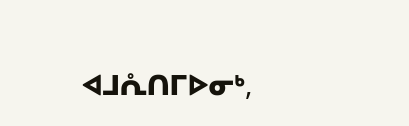ᐊᒧᕅᑎᒥᐅᓂᒃ,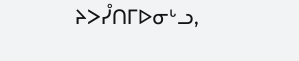ᔨᐳᓮᑎᒥᐅᓂᒡᓗ,